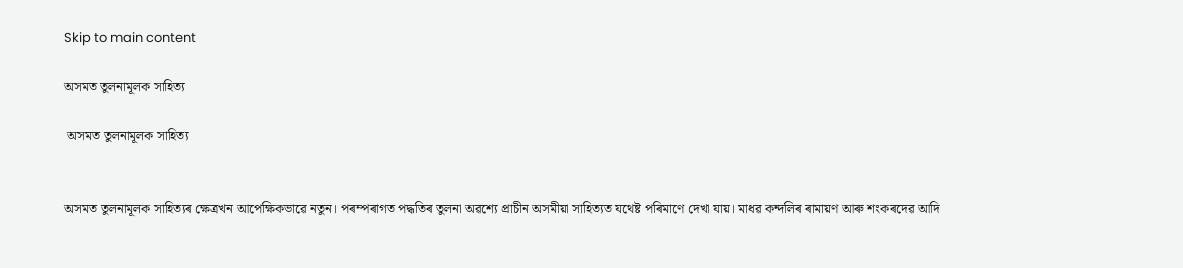Skip to main content

অসমত তুলনামূলক সাহিত্য

 অসমত তুলনামূলক সাহিত্য


অসমত তুলনামূলক সাহিত্যৰ ক্ষেত্ৰখন আপেক্ষিকভাৱে নতুন। পৰম্পৰাগত পদ্ধতিৰ তুলনা অৱশ্যে প্রাচীন অসমীয়া সাহিত্যত যথেষ্ট পৰিমাণে দেখা যায়। মাধৱ কন্দলিৰ ৰামায়ণ আৰু শংকৰদেৱ আদি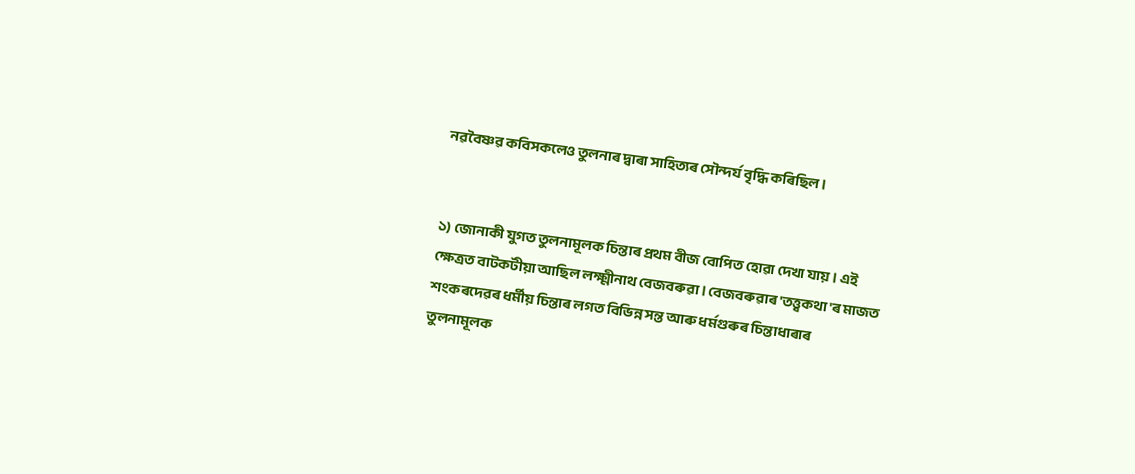নৱবৈষ্ণৱ কবিসকলেও তুলনাৰ দ্বাৰা সাহিত্যৰ সৌন্দৰ্য বৃদ্ধি কৰিছিল।


১) জোনাকী যুগত তুলনামূলক চিন্তাৰ প্ৰথম বীজ বোপিত হোৱা দেখা যায়। এই ক্ষেত্ৰত বাটকটীয়া আছিল লক্ষ্মীনাথ বেজবৰুৱা। বেজবৰুৱাৰ 'তত্ত্বকথা'ৰ মাজত শংকৰদেৱৰ ধৰ্মীয় চিন্তাৰ লগত বিভিন্ন সন্ত আৰু ধৰ্মগুৰুৰ চিন্তাধাৰাৰ তুলনামূলক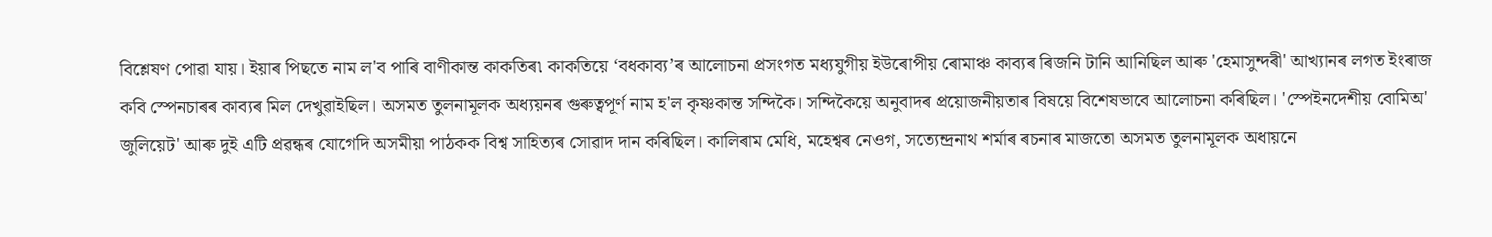বিশ্লেষণ পোৱা যায়। ইয়াৰ পিছতে নাম ল'ব পাৰি বাণীকান্ত কাকতিৰ৷ কাকতিয়ে ‘বধকাব্য’ৰ আলোচনা প্ৰসংগত মধ্যযুগীয় ইউৰোপীয় ৰোমাঞ্চ কাব্যৰ ৰিজনি টানি আনিছিল আৰু 'হেমাসুন্দৰী' আখ্যানৰ লগত ইংৰাজ কবি স্পেনচাৰৰ কাব্যৰ মিল দেখুৱাইছিল। অসমত তুলনামূলক অধ্যয়নৰ গুৰুত্বপূৰ্ণ নাম হ'ল কৃষ্ণকান্ত সন্দিকৈ। সন্দিকৈয়ে অনুবাদৰ প্ৰয়োজনীয়তাৰ বিষয়ে বিশেষভাবে আলোচনা কৰিছিল। 'স্পেইনদেশীয় বোমিঅ' জুলিয়েট' আৰু দুই এটি প্ৰৱন্ধৰ যোগেদি অসমীয়া পাঠকক বিশ্ব সাহিত্যৰ সোৱাদ দান কৰিছিল। কালিৰাম মেধি, মহেশ্বৰ নেওগ, সত্যেন্দ্রনাথ শৰ্মাৰ ৰচনাৰ মাজতো অসমত তুলনামূলক অধায়নে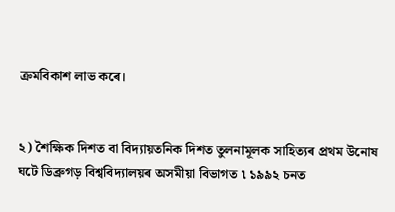ক্রমবিকাশ লাভ কৰে।


২) শৈক্ষিক দিশত বা বিদ্যায়তনিক দিশত তুলনামূলক সাহিত্যৰ প্রথম উনোষ ঘটে ডিব্ৰুগড় বিশ্ববিদ্যালয়ৰ অসমীয়া বিভাগত ৷ ১৯৯২ চনত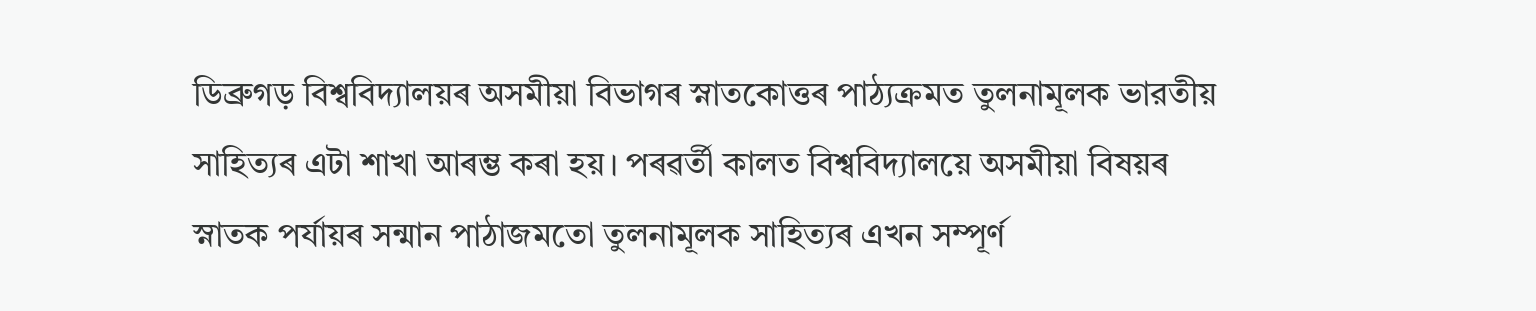ডিব্ৰুগড় বিশ্ববিদ্যালয়ৰ অসমীয়া বিভাগৰ স্নাতকোত্তৰ পাঠ্যক্ৰমত তুলনামূলক ভারতীয় সাহিত্যৰ এটা শাখা আৰম্ভ কৰা হয়। পৰৱৰ্তী কালত বিশ্ববিদ্যালয়ে অসমীয়া বিষয়ৰ স্নাতক পর্যায়ৰ সন্মান পাঠাজমতো তুলনামূলক সাহিত্যৰ এখন সম্পূর্ণ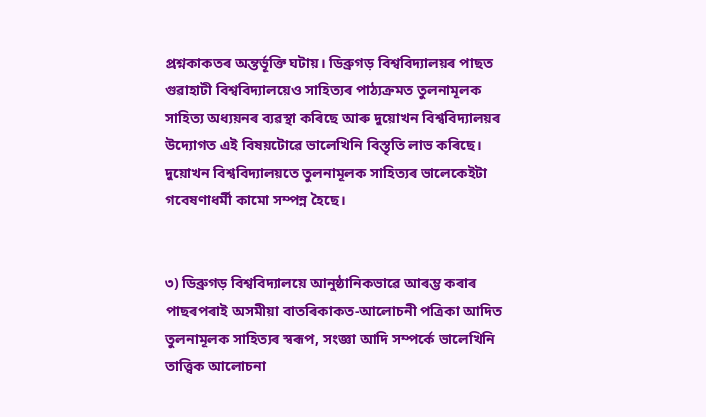প্রশ্নকাকতৰ অন্তৰ্ভূক্তি ঘটায়। ডিব্ৰুগড় বিশ্ববিদ্যালয়ৰ পাছত গুৱাহাটী বিশ্ববিদ্যালয়েও সাহিত্যৰ পাঠ্যক্ৰমত তুলনামূলক সাহিত্য অধ্যয়নৰ ব্যৱস্থা কৰিছে আৰু দুয়োখন বিশ্ববিদ্যালয়ৰ উদ্যোগত এই বিষয়টোৱে ভালেখিনি বিস্তৃতি লাভ কৰিছে। দুয়োখন বিশ্ববিদ্যালয়তে তুলনামূলক সাহিত্যৰ ভালেকেইটা গবেষণাধর্মী কামো সম্পন্ন হৈছে।


৩) ডিব্ৰুগড় বিশ্ববিদ্যালয়ে আনুষ্ঠানিকভাৱে আৰম্ভ কৰাৰ পাছৰপৰাই অসমীয়া বাতৰিকাকত-আলোচনী পত্রিকা আদিত তুলনামূলক সাহিত্যৰ স্বৰূপ, সংজ্ঞা আদি সম্পর্কে ভালেখিনি তাত্ত্বিক আলোচনা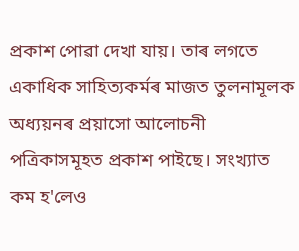প্রকাশ পোৱা দেখা যায়। তাৰ লগতে একাধিক সাহিত্যকর্মৰ মাজত তুলনামূলক অধ্যয়নৰ প্ৰয়াসো আলোচনী পত্রিকাসমূহত প্ৰকাশ পাইছে। সংখ্যাত কম হ'লেও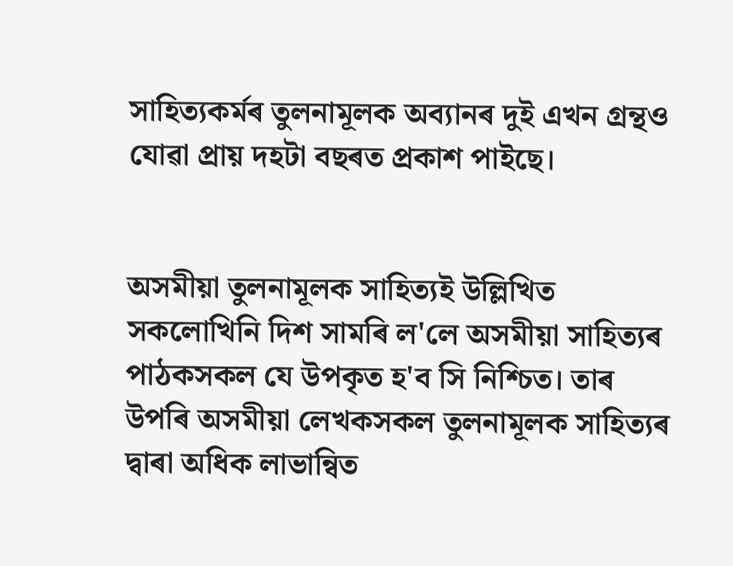সাহিত্যকৰ্মৰ তুলনামূলক অব্যানৰ দুই এখন গ্ৰন্থও যোৱা প্ৰায় দহটা বছৰত প্ৰকাশ পাইছে।


অসমীয়া তুলনামূলক সাহিত্যই উল্লিখিত সকলোখিনি দিশ সামৰি ল'লে অসমীয়া সাহিত্যৰ পাঠকসকল যে উপকৃত হ'ব সি নিশ্চিত। তাৰ উপৰি অসমীয়া লেখকসকল তুলনামূলক সাহিত্যৰ দ্বাৰা অধিক লাভান্বিত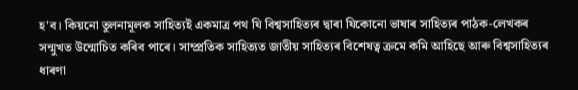হ'ব। কিয়নো তুলনামূলক সাহিত্যই একমাত্র পথ যি বিশ্বসাহিত্যৰ দ্বাৰা যিকোনো ভাষাৰ সাহিত্যৰ পাঠক-লেখকৰ সন্মুখত উন্মোচিত কৰিব পাৰে। সাম্প্রতিক সাহিত্যত জাতীয় সাহিত্যৰ বিশেষত্ব ক্রমে কমি আহিছে আৰু বিশ্বসাহিত্যৰ ধাৰণা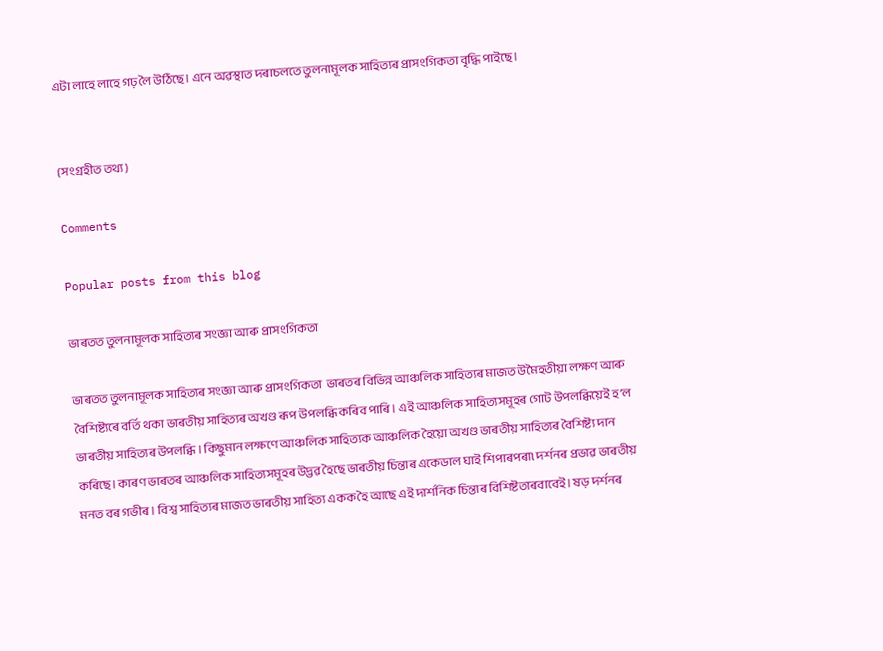এটা লাহে লাহে গঢ় লৈ উঠিছে। এনে অৱস্থাত দৰাচলতে তুলনামূলক সাহিত্যৰ প্ৰাসংগিকতা বৃদ্ধি পাইছে।


(সংগ্ৰহীত তথ্য)

Comments

Popular posts from this blog

ভাৰতত তুলনামূলক সাহিত্যৰ সংজ্ঞা আৰু প্ৰাসংগিকতা

ভাৰতত তুলনামূলক সাহিত্যৰ সংজ্ঞা আৰু প্ৰাসংগিকতা  ভাৰতৰ বিভিন্ন আঞ্চলিক সাহিত্যৰ মাজত উমৈহতীয়া লক্ষণ আৰু বৈশিষ্ট্যৰে বৰ্তি থকা ভাৰতীয় সাহিত্যৰ অখণ্ড ৰূপ উপলব্ধি কৰিব পাৰি। এই আঞ্চলিক সাহিত্যসমূহৰ গোট উপলব্ধিয়েই হ’ল ভাৰতীয় সাহিত্যৰ উপলব্ধি । কিছুমান লক্ষণে আঞ্চলিক সাহিত্যক আঞ্চলিক হৈয়ো অখণ্ড ভাৰতীয় সাহিত্যৰ বৈশিষ্ট্য দান কৰিছে। কাৰণ ভাৰতৰ আঞ্চলিক সাহিত্যসমূহৰ উদ্ভৱ হৈছে ভাৰতীয় চিন্তাৰ একেডাল ঘাই শিপাৰপৰা৷ দৰ্শনৰ প্ৰভাৱ ভাৰতীয় মনত বৰ গভীৰ। বিশ্ব সাহিত্যৰ মাজত ভাৰতীয় সাহিত্য একক হৈ আছে এই দার্শনিক চিন্তাৰ বিশিষ্টতাৰবাবেই। ষড় দৰ্শনৰ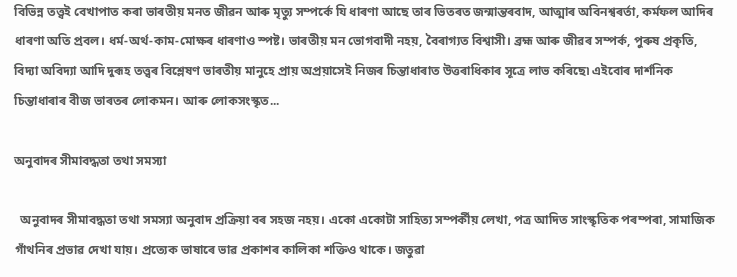বিভিন্ন তত্ত্বই বেখাপাত কৰা ভাৰতীয় মনত জীৱন আৰু মৃত্যু সম্পর্কে যি ধাৰণা আছে তাৰ ভিতৰত জন্মান্তৰবাদ, আত্মাৰ অবিনশ্বৰৰ্তা, কর্মফল আদিৰ ধাৰণা অতি প্রবল। ধর্ম-অর্থ-কাম-মোক্ষৰ ধাৰণাও স্পষ্ট। ভাৰতীয় মন ভোগবাদী নহয়, বৈৰাগ্যত বিশ্বাসী। ব্রহ্ম আৰু জীৱৰ সম্পৰ্ক, পুৰুষ প্রকৃতি, বিদ্যা অবিদ্যা আদি দুৰূহ তত্ত্বৰ বিশ্লেষণ ভাৰতীয় মানুহে প্রায় অপ্ৰয়াসেই নিজৰ চিন্তাধাৰাত উত্তৰাধিকাৰ সূত্ৰে লাভ কৰিছে৷ এইবোৰ দার্শনিক চিন্তাধাৰাৰ বীজ ভাৰতৰ লোকমন। আৰু লোকসংস্কৃত...

অনুবাদৰ সীমাবদ্ধতা তথা সমস্যা

  অনুবাদৰ সীমাবদ্ধতা তথা সমস্যা অনুবাদ প্ৰক্ৰিয়া বৰ সহজ নহয়। একো একোটা সাহিত্য সম্পৰ্কীয় লেখা, পত্ৰ আদিত সাংস্কৃতিক পৰম্পৰা, সামাজিক গাঁথনিৰ প্ৰভাৱ দেখা যায়। প্রত্যেক ভাষাৰে ভাৱ প্ৰকাশৰ কালিকা শক্তিও থাকে। জতুৱা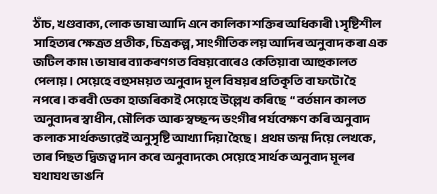ঠাঁচ, খণ্ডবাক্য, লোক ভাষা আদি এনে কালিকা শক্তিৰ অধিকাৰী ৷ সৃষ্টিশীল সাহিত্যৰ ক্ষেত্ৰত প্ৰতীক, চিত্রকল্প, সাংগীতিক লয় আদিৰ অনুবাদ কৰা এক জটিল কাম ৷ ভাষাৰ ব্যাকৰণগত বিষয়বোৰেও কেতিয়াবা আহুকালত পেলায়। সেয়েহে বহুসময়ত অনুবাদ মূল বিষয়ৰ প্ৰতিকৃতি বা ফটো হৈ নপৰে। কৰবী ডেকা হাজৰিকাই সেয়েহে উল্লেখ কৰিছে  “ বৰ্তমান কালত অনুবাদৰ স্বাধীন, মৌলিক আৰু স্বচ্ছন্দ ভংগীৰ পৰ্যবেক্ষণ কৰি অনুবাদ কলাক সাৰ্থকভাৱেই অনুসৃষ্টি আখ্যা দিয়া হৈছে। প্রথম জন্ম দিয়ে লেখকে, তাৰ পিছত দ্বিজত্ব দান কৰে অনুবাদকে৷ সেয়েহে সার্থক অনুবাদ মূলৰ যথাযথ ভাঙনি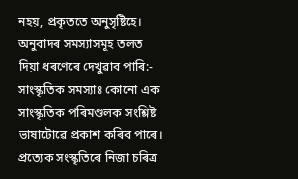নহয়, প্রকৃততে অনুসৃষ্টিহে। অনুবাদৰ সমস্যাসমূহ তলত দিয়া ধৰণেৰে দেখুৱাব পাৰি:- সাংস্কৃতিক সমস্যাঃ কোনো এক সাংস্কৃতিক পৰিমণ্ডলক সংশ্লিষ্ট ভাষাটোৱে প্ৰকাশ কৰিব পাৰে। প্রত্যেক সংস্কৃতিৰে নিজা চৰিত্ৰ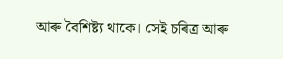আৰু বৈশিষ্ট্য থাকে। সেই চৰিত্ৰ আৰু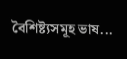বৈশিষ্ট্যসমূহ ভাষ...